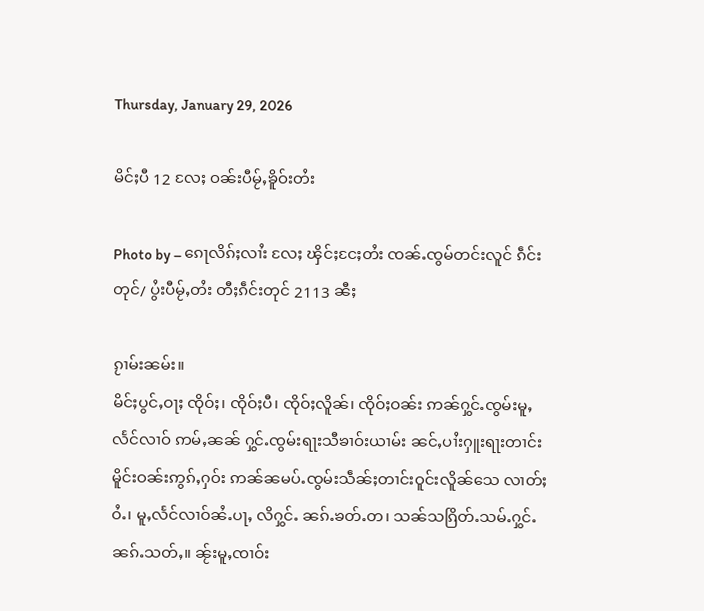Thursday, January 29, 2026

မိင်ႈပီ 12 လႄႈ ဝၼ်းပီမႂ်ႇၶိူဝ်းတႆး

Photo by – ၵေႃလိၵ်ႈလၢႆး လႄႈ ၾိင်ႈငႄႈတႆး ၸၼ်ႉၸွမ်တင်းလူင် ၵဵင်းတုင်/ ပွႆးပီမႂ်ႇတႆး တီႈၵဵင်းတုင် 2113 ၼီႈ

ၵႂၢမ်းၼမ်း။
မိင်ႈပွင်ႇဝႃႈ ၸိုဝ်ႈ၊ ၸိုဝ်ႈပီ၊ ၸိုဝ်ႈလိူၼ်၊ ၸိုဝ်ႈဝၼ်း ဢၼ်ႁွင်ႉၸွမ်းမူႇလႅင်လၢဝ် ဢမ်ႇၼၼ် ႁွင်ႉၸွမ်းရႃးသီၶၢဝ်းယၢမ်း ၼင်ႇပၢႆးႁူးရႃးတၢင်းမိူင်းဝၼ်းဢွၵ်ႇႁဝ်း ဢၼ်ၼမပ်ႉၸွမ်းသဵၼ်ႈတၢင်းဝူင်းလိူၼ်သေ လၢတ်ႈဝႆႉ၊ မူႇလႅင်လၢဝ်ၼႆႉပႃႇ လိႁွင်ႉ ၼၵ်ႉၶတ်ႉတ၊ သၼ်သၵြိတ်ႉသမ်ႉႁွင်ႉၼၵ်ႉသတ်ႇ။ ၼႂ်းမူႇၸၢဝ်း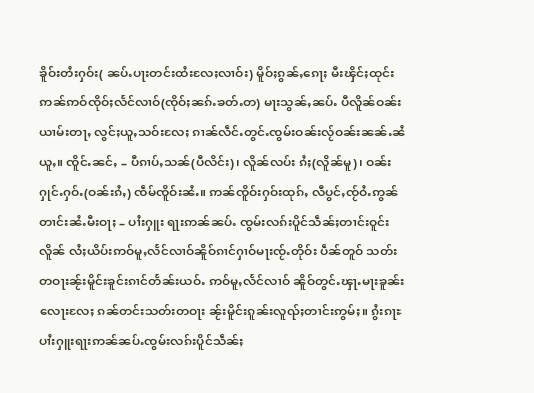ၶိူဝ်းတႆးႁဝ်း( ၼပ်ႉပႃးတင်းထႆးလႄႈလၢဝ်း) မိူဝ်ႈၵွၼ်ႇၵေႃႈ မီးၾိင်ႈထုင်းဢၼ်ဢဝ်ၸိုဝ်ႈလႅင်လၢဝ်(ၸိုဝ်ႈၼၵ်ႉၶတ်ႉတ) မႃးသွၼ်ႇၼပ်ႉ ပီလိူၼ်ဝၼ်းယၢမ်းတႃႇ လွင်ႈယူႇသဝ်းလႄႈ ၵၢၼ်လဵင်ႉတွင်ႉၸွမ်းဝၼ်းလႂ်ဝၼ်းၼၼ်ႉၼႆယူႇ။ ၸိူင်ႉၼင်ႇ – ပီၵၢပ်ႇသၼ်(ပီလိင်း)၊ လိူၼ်လပ်း ၵႆႈ(လိူၼ်မူ)၊ ဝၼ်းႁုင်ႉႁဝ်ႉ(ဝၼ်းၵႆႇ) ၸဵမ်ၸိူဝ်းၼႆႉ။ ဢၼ်ၸိူဝ်းႁဝ်းထုၵ်ႇ လီပွင်ႇၸႂ်ဝႆႉဢွၼ်တၢင်းၼႆႉမီးဝႃႈ – ပၢႆးႁူး ရႃးဢၼ်ၼပ်ႉ ၸွမ်းလၵ်းပိူင်သဵၼ်ႈတၢင်းဝူင်းလိူၼ် လႆႈယိပ်းဢဝ်မူႇလႅင်လၢဝ်ၼိူဝ်ၵၢင်ႁၢဝ်မႃးၸႂ်ႉတိုဝ်း ပဵၼ်တူဝ် သတ်းတဝႃးၼႂ်းမိူင်းၶူင်းၵၢင်တႅၼ်းယဝ်ႉ ဢဝ်မူႇလႅင်လၢဝ် ၼိူဝ်တွင်ႉၾႃႉမႃးၶူၼ်းလေႃးလႄႈ ၵၼ်တင်းသတ်းတဝႃး ၼႂ်းမိူင်းၵူၼ်းလူၺ်ႈတၢင်းဢွမ်ႈ။ ၵွႆးၵႃႊ ပၢႆးႁူးရႃးဢၼ်ၼပ်ႉၸွမ်းလၵ်းပိူင်သဵၼ်ႈ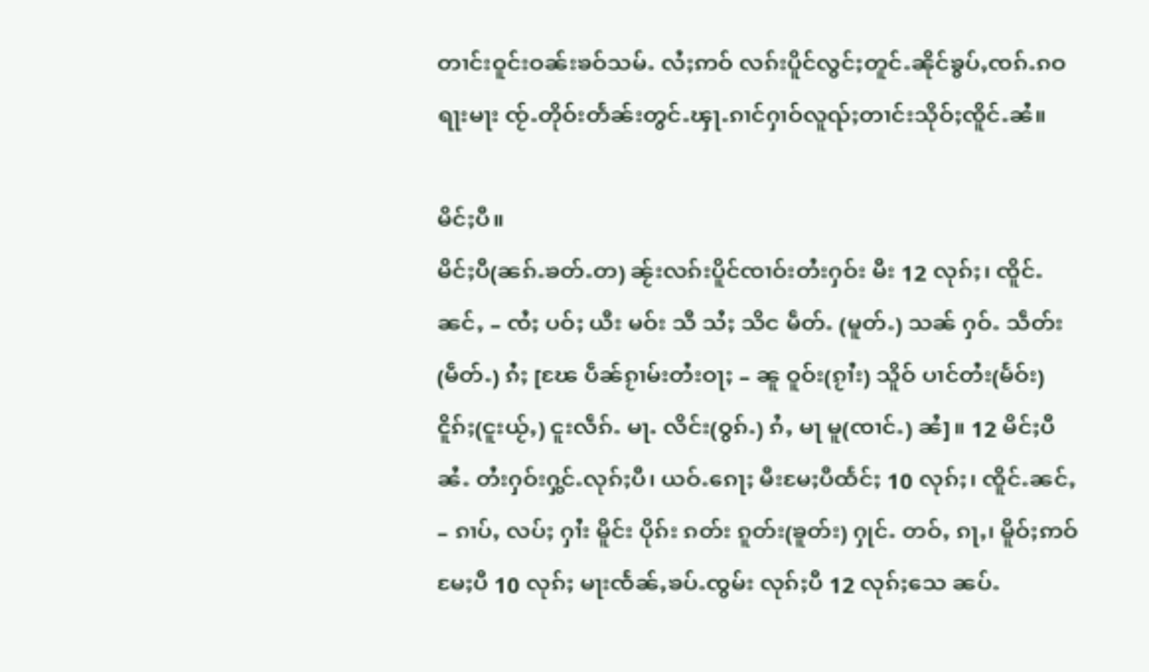တၢင်းဝူင်းဝၼ်းၶဝ်သမ်ႉ လႆႈဢဝ် လၵ်းပိူင်လွင်ႈတူင်ႉၼိုင်ၶွပ်ႇၸၵ်ႉၵဝရႃးမႃး ၸႂ်ႉတိုဝ်းတႅၼ်းတွင်ႉၾႃႉၵၢင်ႁၢဝ်လူၺ်ႈတၢင်းသိုဝ်ႈၸိူင်ႉၼႆ။

မိင်ႈပီ။
မိင်ႈပီ(ၼၵ်ႉၶတ်ႉတ) ၼႂ်းလၵ်းပိူင်ၸၢဝ်းတႆးႁဝ်း မီး 12 လုၵ်ႈ၊ ၸိူင်ႉၼင်ႇ – ၸႆႈ ပဝ်ႈ ယီး မဝ်း သီ သႆႈ သိင မဵတ်ႉ (မူတ်ႉ) သၼ် ႁဝ်ႉ သဵတ်း(မဵတ်ႉ) ၵႆႈ [ၽႄ ပဵၼ်ၵႂၢမ်းတႆးဝႃႈ – ၼူ ဝူဝ်း(ၵႂၢႆး) သိူဝ် ပၢင်တႆး(မႅဝ်း) ငိူၵ်ႈ(ငူးယႂ်ႇ) ငူးလဵၵ်ႉ မႃႉ လိင်း(ဝွၵ်ႉ) ၵႆႇ မႃ မူ(ၸၢင်ႉ) ၼႆ]။ 12 မိင်ႈပီၼႆႉ တႆးႁဝ်းႁွင်ႉလုၵ်ႈပီ၊ ယဝ်ႉၵေႃႈ မီးမႄႈပီထႅင်ႈ 10 လုၵ်ႈ၊ ၸိူင်ႉၼင်ႇ – ၵၢပ်ႇ လပ်ႈ ႁၢႆး မိူင်း ပိုၵ်း ၵတ်း ၵူတ်း(ၶူတ်း) ႁုင်ႉ တဝ်ႇ ၵႃႇ၊ မိူဝ်ႈဢဝ်မႄႈပီ 10 လုၵ်ႈ မႃးၸႅၼ်ႇၶပ်ႉၸွမ်း လုၵ်ႈပီ 12 လုၵ်ႈသေ ၼပ်ႉ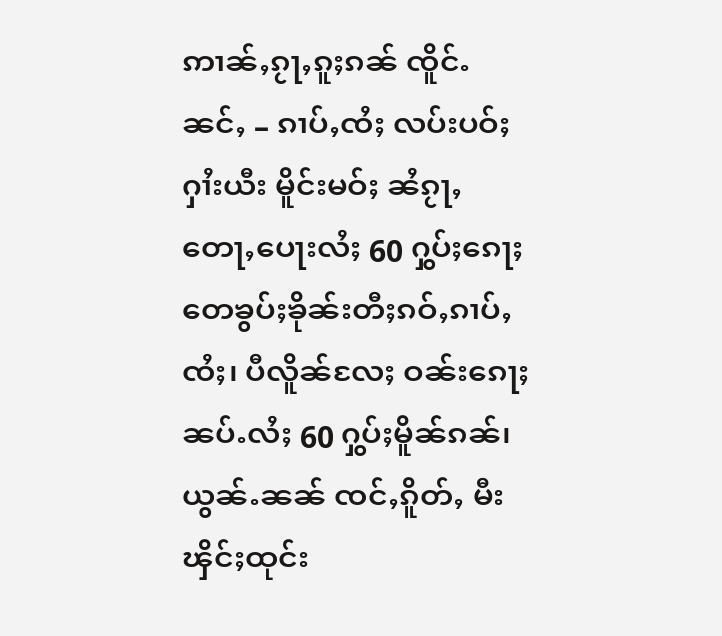ဢၢၼ်ႇၵႂႃႇၵူႈၵၼ် ၸိူင်ႉၼင်ႇ – ၵၢပ်ႇၸႆႈ လပ်းပဝ်ႈ ႁၢႆးယီး မိူင်းမဝ်ႈ ၼႆၵႂႃႇတေႃႇပေႃးလႆႈ 60 ႁွပ်ႈၵေႃႈ တေၶွပ်ႈၶိုၼ်းတီႈၵဝ်ႇၵၢပ်ႇၸႆႈ၊ ပီလိူၼ်လႄႈ ဝၼ်းၵေႃႈ ၼပ်ႉလႆႈ 60 ႁွပ်ႈမိူၼ်ၵၼ်၊ ယွၼ်ႉၼၼ် ၸင်ႇၵိူတ်ႇ မီးၾိင်ႈထုင်း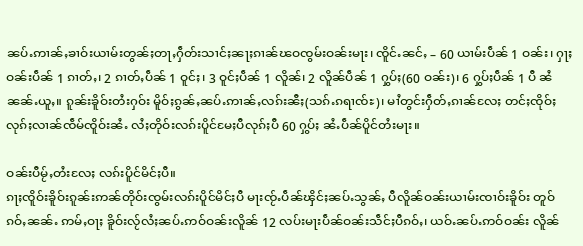ၼပ်ႉဢၢၼ်ႇၶၢဝ်းယၢမ်းတွၼ်ႈတႃႇႁဵတ်းသၢင်ႈၼႃႈၵၢၼ်ၽဝၸွမ်းဝၼ်းမႃး၊ ၸိူင်ႉၼင်ႇ – 60 ယၢမ်းပဵၼ် 1 ဝၼ်း၊ ႁႃႈဝၼ်းပဵၼ် 1 ၵၢတ်ႇ၊ 2 ၵၢတ်ႇပဵၼ် 1 ဝူင်ႈ၊ 3 ဝူင်ႈပဵၼ် 1 လိူၼ်၊ 2 လိူၼ်ပဵၼ် 1 ႁွပ်ႈ(60 ဝၼ်း)၊ 6 ႁွပ်ႈပဵၼ် 1 ပီ ၼႆၼၼ်ႉယူႇ။ ၵူၼ်းၶိူဝ်းတႆးႁဝ်း မိူဝ်ႈၵွၼ်ႇၼပ်ႉဢၢၼ်ႇလၵ်းၼီႈ(သၵ်ႉၵရၢၸ်ႊ)၊ မၢႆတွင်းႁဵတ်ႇၵၢၼ်လႄႈ တင်ႈၸိုဝ်ႈ လုၵ်ႈလၢၼ်ၸဵမ်ၸိူဝ်းၼႆႉ လႆႈတိုဝ်းလၵ်းပိူင်မႄႈပီလုၵ်ႈပီ 60 ႁွပ်ႈ ၼႆႉပဵၼ်ပိူင်တႆးမႃး။

ဝၼ်းပီမႂ်ႇတႆးလႄႈ လၵ်းပိူင်မိင်ႈပီ။
ၵႃႈၸိူဝ်းၶိူဝ်းၵူၼ်းဢၼ်တိုဝ်းၸွမ်းလၵ်းပိူင်မိင်ႈပီ မႃးၸႂ်ႉပဵၼ်ၾိင်ႈၼပ်ႉသွၼ်ႇ ပီလိူၼ်ဝၼ်းယၢမ်းၸၢဝ်းၶိူဝ်း တူဝ် ၵဝ်ႇၼၼ်ႉ ဢမ်ႇဝႃႈ ၶိူဝ်းလႂ်လႆႈၼပ်ႉဢဝ်ဝၼ်းလိူၼ် 12 လပ်းမႃးပဵၼ်ဝၼ်းသဵင်ႈပီၵဝ်ႇ၊ ယဝ်ႉၼပ်ႉဢဝ်ဝၼ်း လိူၼ်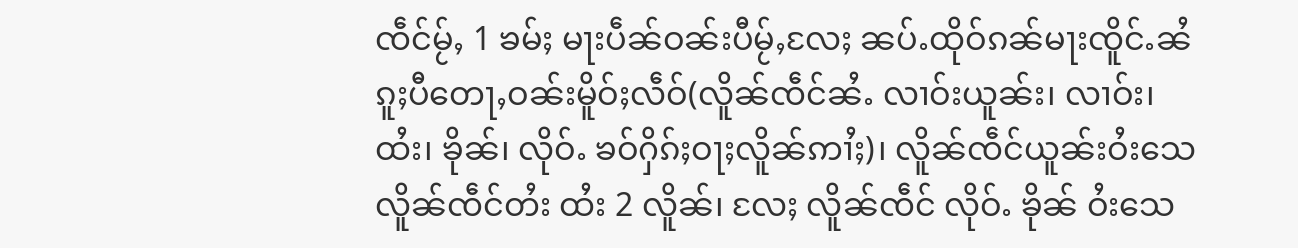ၸဵင်မႂ်ႇ 1 ၶမ်ႈ မႃးပဵၼ်ဝၼ်းပီမႂ်ႇလႄႈ ၼပ်ႉထိုဝ်ၵၼ်မႃးၸိူင်ႉၼႆ ၵူႈပီတေႃႇဝၼ်းမိူဝ်ႈလဵဝ်(လိူၼ်ၸဵင်ၼႆႉ လၢဝ်းယူၼ်း၊ လၢဝ်း၊ ထႆး၊ ၶိုၼ်၊ လိုဝ်ႉ ၶဝ်ႁိၵ်ႈဝႃႈလိူၼ်ဢၢႆႈ)၊ လိူၼ်ၸဵင်ယူၼ်းဝႆးသေ လိူၼ်ၸဵင်တႆး ထႆး 2 လိူၼ်၊ လႄႈ လိူၼ်ၸဵင် လိုဝ်ႉ ၶိုၼ် ဝႆးသေ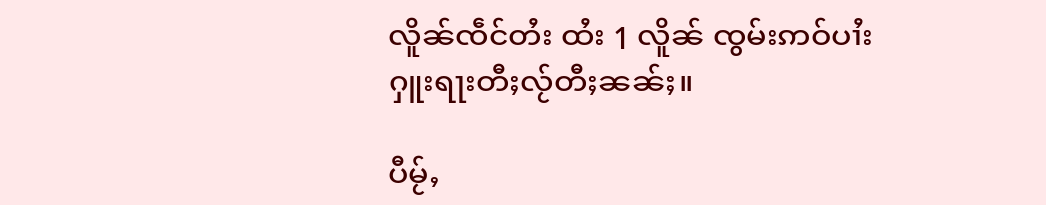လိူၼ်ၸဵင်တႆး ထႆး 1 လိူၼ် ၸွမ်းဢဝ်ပၢႆးႁူးရႃးတီႈလႂ်တီႈၼၼ်ႈ။

ပီမႂ်ႇ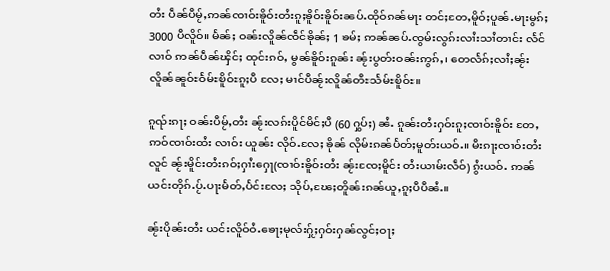တႆး ပဵၼ်ပီမႂ်ႇဢၼ်ၸၢဝ်းၶိူဝ်းတႆးၵူႈၶိူဝ်းၶိူဝ်းၼပ်ႉထိုဝ်ၵၼ်မႃး တင်ႈတႄႇမိူဝ်ႈပူၼ်ႉမႃးမွၵ်ႈ 3000 ပီလိူဝ်။ မႅၼ်ႈ ဝၼ်းလိူၼ်ၸဵင်ၶိုၼ်ႈ 1 ၶမ်ႈ ဢၼ်ၼပ်ႉၸွမ်းလွၵ်းလၢႆးသၢႆတၢင်း လႅင်လၢဝ် ဢၼ်ပဵၼ်ၾိင်ႈ ထုင်းၵဝ်ႇ မွၼ်ၶိူဝ်းၵူၼ်း ၼႂ်းပွတ်းဝၼ်းဢွၵ်ႇ၊ တေလႅၵ်ႈလၢႆႈၼႂ်း လိူၼ်ၼူဝ်ႊဝႅမ်ႊၿိူဝ်ႊၵူႈပီ လႄႈ မၢင်ပီၼႂ်းလိူၼ်တီႊသႅမ်ႊၿိူဝ်ႊ။

ၵူၺ်းၵႃႈ ဝၼ်းပီမႂ်ႇတႆး ၼႂ်းလၵ်းပိူင်မိင်ႈပီ (60 ႁွပ်ႈ) ၼႆႉ ၵူၼ်းတႆးႁဝ်းၵူႈၸၢဝ်းၶိူဝ်း တႄႇဢဝ်ၸၢဝ်းထႆး လၢဝ်း ယူၼ်း လိုဝ်ႉလႄႈ ၶိုၼ် လိုမ်းၵၼ်ပႅတ်ႈမူတ်းယဝ်ႉ။ မီးၵႃႈၸၢဝ်းတႆးလူင် ၼႂ်းမိူင်းတႆးၵဝ်ႈႁၢႆးႁေႃ(ၸၢဝ်းၶိူဝ်းတႆး ၼႂ်းၸႄႈမိူင်း တႆးယၢမ်းလဵဝ်) ၵွႆးယဝ်ႉ ဢၼ်ယင်းတိုၵ်ႉပႂ်ႉပႃးမႅတ်ႇပႅင်းလႄႈ သိုပ်ႇၽႄႈတိူၼ်းၵၼ်ယူႇၵူႈပီပီၼႆႉ။

ၼႂ်းပိုၼ်းတႆး ယင်းလိူဝ်ဝႆႉၶေႃႈမုလ်းႁႂ်ႈႁဝ်းႁၼ်လွင်ႈဝႃႈ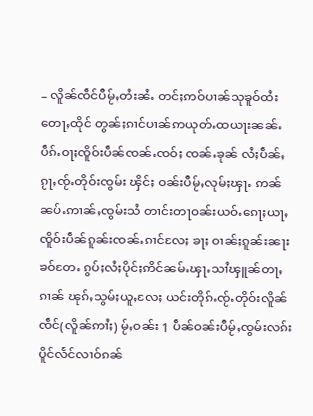– လိူၼ်ၸဵင်ပီမႂ်ႇတႆးၼႆႉ တင်ႈဢဝ်ပၢၼ်သုၶူဝ်ထႆး တေႃႇထိုင် တွၼ်ႈၵၢင်ပၢၼ်ဢယုတ်ႉထယႃးၼၼ်ႉ ပဵၵ်ႉဝႃႈၸိူဝ်းပဵၼ်ၸၼ်ႉၸဝ်ႈ ၸၼ်ႉၶုၼ် လႆႈပဵၼ်ႇၵႂႃႇၸႂ်ႉတိုဝ်းၸွမ်း ၾိင်ႈ ဝၼ်းပီမႂ်ႇလုမ်ႈၾႃႉ ဢၼ်ၼပ်ႉဢၢၼ်ႇၸွမ်းသႆ တၢင်းတႃဝၼ်းယဝ်ႉၵေႃႈယႃႇ ၸိူဝ်းပဵၼ်ၵူၼ်းၸၼ်ႉၵၢင်လႄႈ ၶႃႈ ဝၢၼ်ႈၵူၼ်းၼႃးၶဝ်တႄႉ ၵွပ်ႈလႆႈပိုင်ႈဢိင်ၼမ်ႉၾႃႉသၢႆၾူၼ်တႃႇၵၢၼ် ၽုၵ်ႇသွမ်ႈယူႇလႄႈ ယင်းတိုၵ်ႉၸႂ်ႉတိုဝ်းလိူၼ် ၸဵင်(လိူၼ်ဢၢႆႈ) မႂ်ႇဝၼ်း 1 ပဵၼ်ဝၼ်းပီမႂ်ႇၸွမ်းလၵ်းပိူင်လႅင်လၢဝ်ၵၼ်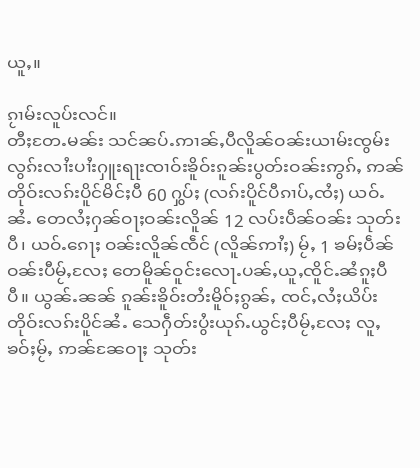ယူႇ။

ၵႂၢမ်းလူပ်းလင်။
တီႈတႄႉမၼ်း သင်ၼပ်ႉဢၢၼ်ႇပီလိူၼ်ဝၼ်းယၢမ်းၸွမ်းလွၵ်းလၢႆးပၢႆးႁူးရႃးၸၢဝ်းၶိူဝ်းၵူၼ်းပွတ်းဝၼ်းဢွၵ်ႇ ဢၼ် တိုဝ်းလၵ်းပိူင်မိင်ႈပီ 60 ႁွပ်ႈ (လၵ်းပိူင်ပီၵၢပ်ႇၸႆႈ) ယဝ်ႉၼႆႉ တေလႆႈႁၼ်ဝႃႈဝၼ်းလိူၼ် 12 လပ်းပဵၼ်ဝၼ်း သုတ်းပီ၊ ယဝ်ႉၵေႃႈ ဝၼ်းလိူၼ်ၸဵင် (လိူၼ်ဢၢႆႈ) မႂ်ႇ 1 ၶမ်ႈပဵၼ်ဝၼ်းပီမႂ်ႇလႄႈ တေမိူၼ်ဝူင်းလေႃႉပၼ်ႇယူႇၸိူင်ႉၼႆၵူႈပီပီ။ ယွၼ်ႉၼၼ် ၵူၼ်းၶိူဝ်းတႆးမိူဝ်ႈၵွၼ်ႇ ၸင်ႇလႆႈယိပ်းတိုဝ်းလၵ်းပိူင်ၼႆႉ သေႁဵတ်းပွႆးယုၵ်ႉယွင်ႈပီမႂ်ႇလႄႈ လူႇၶဝ်ႈမႂ်ႇ ဢၼ်ၼႄဝႃႈ သုတ်း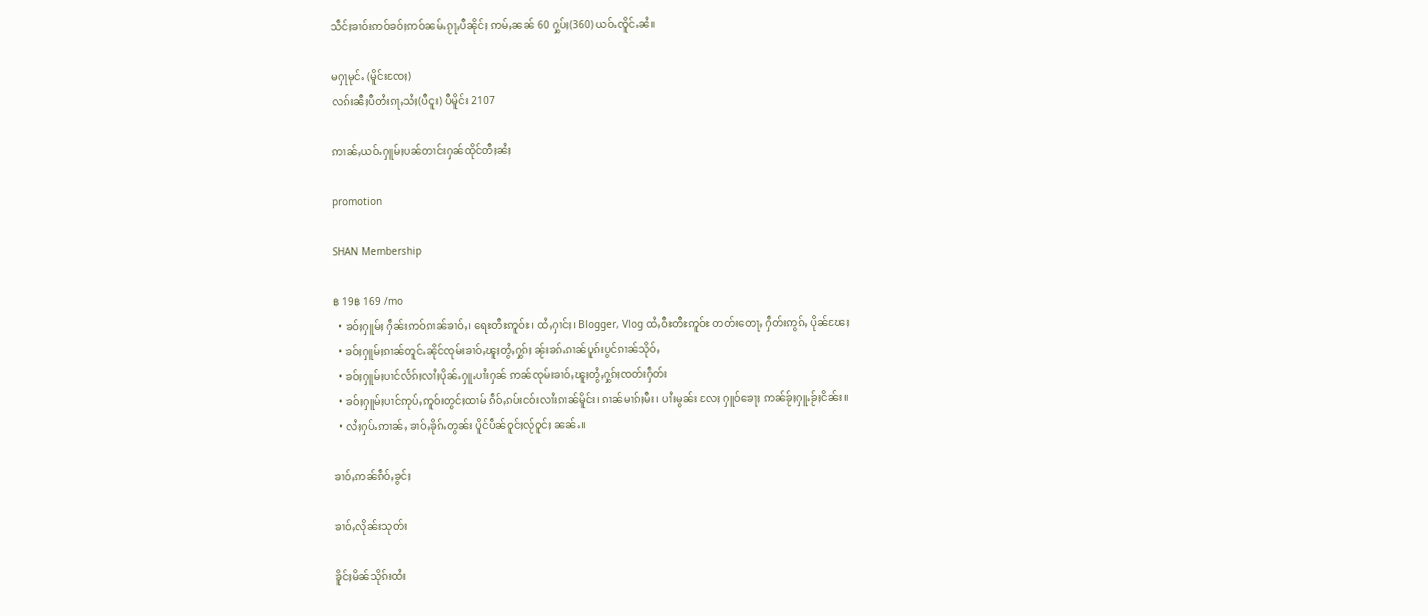သဵင်ႈၶၢဝ်းဢဝ်ၶဝ်ႈဢဝ်ၼမ်ႉၵႂႃႇပီၼိုင်ႈ ဢမ်ႇၼၼ် 60 ႁွပ်ႈ(360) ယဝ်ႉၸိူင်ႉၼႆ။

မႁႃမုင်ႉ (မိူင်းၸႄႈ)
လၵ်းၼီႈပီတႆးၵႃႇသႆႈ(ပီငူး) ပီမိူင်း 2107

ဢၢၼ်ႇယဝ်ႉႁူမ်ႈပၼ်တၢင်းႁၼ်ထိုင်တီႈၼႆႈ

promotion

SHAN Membership

฿ 19฿ 169 /mo
  • ၶဝ်ႈႁူမ်ႈ ႁဵၼ်းဢဝ်ၵၢၼ်ၶၢဝ်ႇ၊ ရေႊတီႊဢူဝ်ႊ၊ ထႆႇႁၢင်ႈ၊ Blogger, Vlog ထႆႇဝီႊတီႊဢူဝ်ႊ တတ်းတေႃႇ ႁဵတ်းဢွၵ်ႇ ပိုၼ်ၽႄႈ
  • ၶဝ်ႈႁူမ်ႈၵၢၼ်တူင်ႉၼိုင်ၸုမ်းၶၢဝ်ႇၽူႈတွႆႇႁွၵ်ႈ ၼႂ်းၶၵ်ႉၵၢၼ်ပူၵ်းပွင်ၵၢၼ်သိုဝ်ႇ
  • ၶဝ်ႈႁူမ်ႈပၢင်လႅၵ်ႈလၢႆႈပိုၼ်ႉႁူႉပၢႆးႁၼ် ဢၼ်ၸုမ်းၶၢဝ်ႇၽူႈတွႆႇႁွၵ်ႈၸတ်းႁဵတ်း
  • ၶဝ်ႈႁူမ်ႈပၢင်ဢုပ်ႇဢူဝ်းတွင်ႈထၢမ် ၵဵဝ်ႇၵပ်းငဝ်းလၢႆးၵၢၼ်မိူင်း၊ ၵၢၼ်မၢၵ်ႈမီး၊ ပၢႆးမွၼ်း လႄႈ ႁူဝ်ၶေႃႈ ဢၼ်ၶႂ်ႈႁူႉၶႂ်ႈငိၼ်း။
  • လႆႈႁပ်ႉဢၢၼ်ႇ ၶၢဝ်ႇၶိုၵ်ႉတွၼ်း ပိူင်ပဵၼ်ဝူင်ႈလႂ်ဝူင်ႈ ၼၼ်ႉ။

ၶၢဝ်ႇဢၼ်ၵဵဝ်ႇၶွင်ႈ

ၶၢဝ်ႇလိုၼ်းသုတ်း

ၶိူင်ႈမိၼ်သိုၵ်းထႆး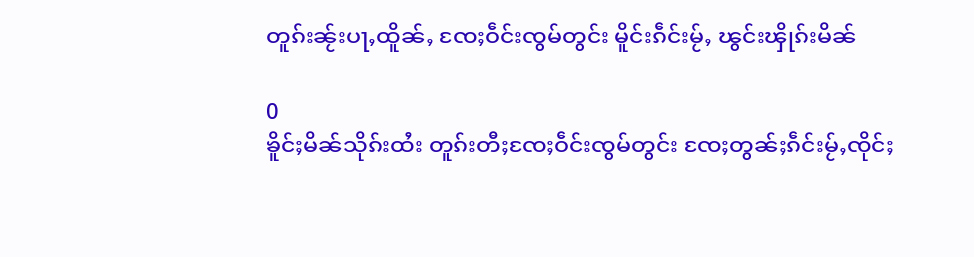တူၵ်းၼႂ်းပႃႇထိူၼ်ႇ ၸႄႈဝဵင်းၸွမ်တွင်း မိူင်းၵဵင်းမႂ်ႇ ၽွင်းၾိုၵ်းမိၼ်

0
ၶိူင်ႈမိၼ်သိုၵ်းထႆး တူၵ်းတီႈၸႄႈဝဵင်းၸွမ်တွင်း ၸႄႈတွၼ်ႈၵဵင်းမႂ်ႇၸိုင်ႈ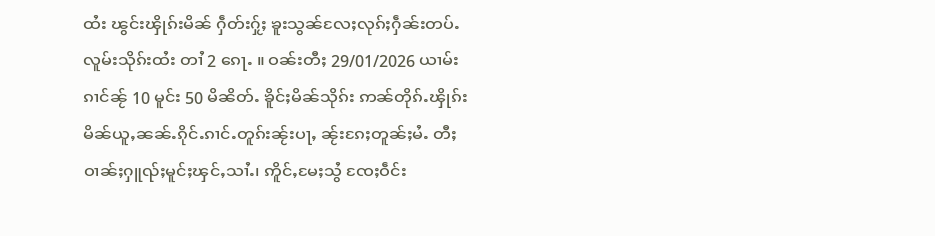ထႆး ၽွင်းၾိုၵ်းမိၼ် ႁဵတ်းႁႂ်ႈ ၶူးသွၼ်လႄႈလုၵ်ႈႁဵၼ်းတပ်ႉလူမ်းသိုၵ်းထႆး တၢႆ 2 ၵေႃႉ ။ ဝၼ်းတီႈ 29/01/2026 ယၢမ်းၵၢင်ၼႂ် 10 မူင်း 50 မိၼိတ်ႉ ၶိူင်ႈမိၼ်သိုၵ်း ဢၼ်တိုၵ်ႉၾိုၵ်းမိၼ်ယူႇၼၼ်ႉၵိုင်ႉၵၢင်ႉတူၵ်းၼႂ်းပႃႇ ၼႂ်းၵႄႈတူၼ်ႈမႆႉ တီႈဝၢၼ်ႈႁူၺ်ႈမူင်ႈၾင်ႇသၢႆႉ၊ ဢိူင်ႇမႄႈသွႆ ၸႄႈဝဵင်း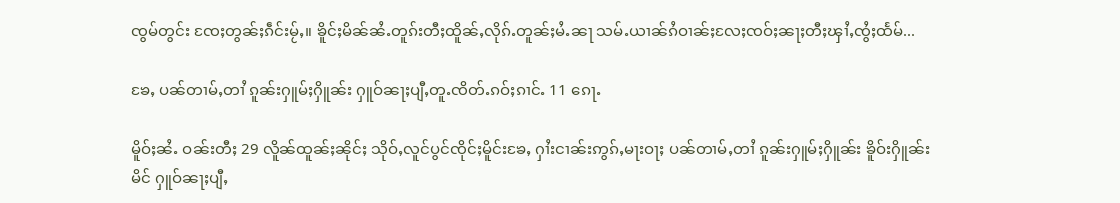ၸွမ်တွင်း ၸႄႈတွၼ်ႈၵဵင်းမႂ်ႇ။ ၶိူင်ႈမိၼ်ၼႆႉတူၵ်းတီႈထိူၼ်ႇလိုၵ်ႉတူၼ်ႈမႆႉၼႃ သမ်ႉယၢၼ်ၵႆဝၢၼ်ႈလႄႈၸဝ်ႈၼႃႈတီႈၾၢႆႇၸွႆႈထႅမ်...

ၶႄႇ ပၼ်တၢမ်ႇတၢႆ ၵူၼ်းႁူမ်ႈႁိူၼ်း ႁူဝ်ၼႃႈပျီႇတူႉၸိတ်ႉၵဝ်ႈၵၢင်ႉ 11 ၵေႃႉ

မိူဝ်ႈၼႆႉ ဝၼ်းတီႈ 29 လိူၼ်ထူၼ်ႈၼိုင်ႈ သိုဝ်ႇလူင်ပွင်ၸိုင်ႈမိူင်းၶႄႇ ႁၢႆးငၢၼ်းဢွၵ်ႇမႃးဝႃႈ ပၼ်တၢမ်ႇတၢႆ ၵူၼ်းႁူမ်ႈႁိူၼ်း ၶိူဝ်းႁိူၼ်း မိင် ႁူဝ်ၼႃႈပျီႇ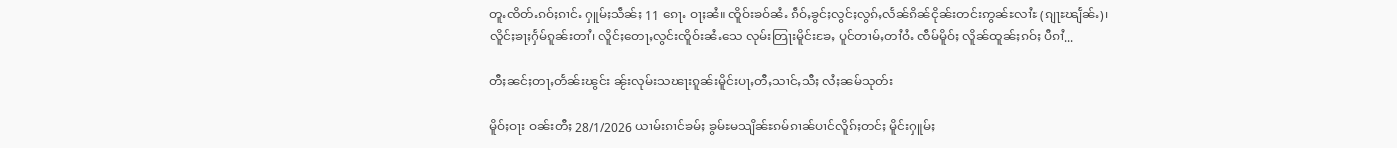တူႉၸိတ်ႉၵဝ်ႈၵၢင်ႉ ႁူမ်ႈသဵၼ်ႈ 11 ၵေႃႉ ဝႃႈၼႆ။ ၸိူဝ်းၶဝ်ၼႆႉ ၵဵဝ်ႇၶွင်ႈလွင်ႈလွၵ်ႇလႅၼ်ၵိၼ်ငိုၼ်းတင်းဢွၼ်ႊလၢႆႊ (ၵျႃႊၽျႅၼ်ႉ)၊ လိူင်ႈၶႃႈႁႅမ်ၵူၼ်းတၢႆ၊ လိူင်ႈတေႃႇလွင်းၸိူဝ်းၼႆႉသေ လုမ်းတြႃးမိူင်းၶႄႇ ပူင်တၢမ်ႇတၢႆဝႆႉ ၸဵမ်မိူဝ်ႈ လိူၼ်ထူၼ်ႈၵဝ်ႈ ပီၵၢႆ...

တီႈၼင်ႈတႃႇတႅၼ်းၽွင်း ၼႂ်းလုမ်းသၽႃးၵူၼ်းမိူင်းပႃႇတီႇသၢင်ႇသီႈ လႆႈၼမ်သုတ်း

မိူဝ်ႈဝႃး ဝၼ်းတီႈ 28/1/2026 ယၢမ်းၵၢင်ၶမ်ႈ ၶွမ်ႊမသျိၼ်ႊၵမ်ၵၢၼ်ပၢင်လိူၵ်ႈတင်ႈ မိူင်းႁူမ်ႈ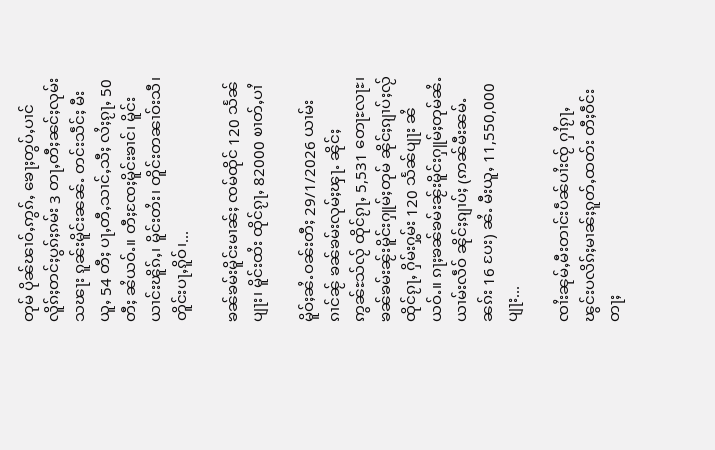တုမ် ပိုၼ်ၽၢဝ်ႇဢွၵ်ႇ ၶေႃႈတွပ်ႇပၢင်လိူၵ်ႈတင်ႈပွၵ်ႈၵမ်း 3 တႃႇတီႈၼင်ႈလုမ်းသၽႃး ၵူၼ်းမိူင်းၼၼ်ႉ တင်းသဵင်ႈ မီးယူႇ 54 တီႈ ပႃႇတီႇသၢင်ႇသီႈ လႆႈၵႂႃႇ 50 တီႈ ၼႆယဝ်ႉ။ တီႈၸႄႈမိူင်းၶၢင်၊ မိူင်းယၢင်းၽိူၵ်ႇ၊ မိူင်းတႆး၊ တိူင်းတၼၢဝ်းသီ၊ တိူင်းပႃႇၵိူဝ်၊...

ၶၼ်ၶမ်းမိူင်းမၢၼ်ႈ ၸမ်ထိုင် 120 သႅၼ်ပျႃး၊ မိူင်းထႆး ထိုင်ၵႂႃႇ 82000 ၿၢတ်ႇပၢႆ

မိူဝ်ႈၼႆႉဝၼ်းတီႈ 29/1/2026 ယၢမ်းၵၢင်ၼႂ် ၶၼ်ၶမ်းလုမ်ႈၾႃႉ ၼိုင်ႈဢွၼ်ႊသ်လႂ် ထိုင်ၵႂႃႇ 5,531 တေႃႊလႃႊ၊ ၶၼ်ၶမ်းၼႂ်းမိူင်းႁူမ်ႈတုမ် ၼိုင်ႈၵျၢပ်ႈလႂ် ထိုင်ၵႂႃႇ ႁိမ်းႁွမ်း 120 သႅၼ်ပျႃး ၼႆယဝ်ႉ။ ၵႃႈၶၼ်ၶမ်းၼႂ်းမိူင်းႁူမ်ႈတုမ်ၼႆႉ ယၢမ်းလဵဝ် ၼိုင်ႈၵျၢပ်ႈ (ဢၼ်မီးၼမ်ႉၼၵ်း 16 ပႄး) ၼႆႉ မီးယူႇ 11,550,000 ပျႃး...

ၸၢႆးၼုမ်ႇမီးတၢင်းပဵၼ်ပၢႆးၸႂ် ႁၢႆၵႂႃႇ ၽွင်းပလိၵ်ႈမၢၼ်ႈၵူတ်ႇထတ်း တီႈဝဵင်းတႃႈ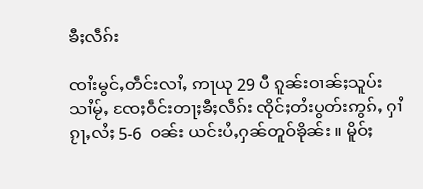ၶီႈလဵၵ်း

ၸၢႆးမွင်ႇတဵင်းလၢႆႇ ဢႃယု 29 ပီ ၵူၼ်းဝၢၼ်ႈသူပ်းသၢႆမႂ်ႇ ၸႄႈဝဵင်းတႃႈၶီႈလဵၵ်း ၸိုင်ႈတႆးပွတ်းဢွၵ်ႇ ႁၢႆၵႂႃႇလႆႈ 5-6  ဝၼ်း ယင်းပႆႇႁၼ်တူဝ်ၶိုၼ်း ။ မိူဝ်ႈ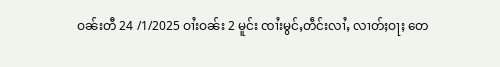ဝၼ်းတီ 24 /1/2025 ဝၢႆးဝၼ်း 2 မူင်း ၸၢႆးမွင်ႇတဵင်းလၢႆႇ လၢတ်ႈဝႃႈ တေ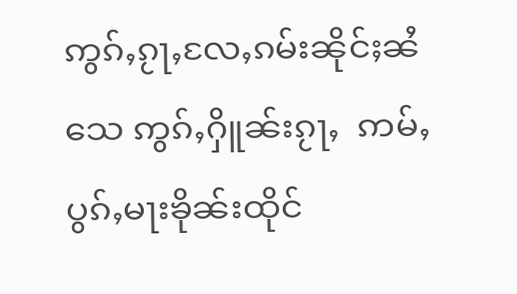ဢွၵ်ႇၵႂႃႇလႄႇၵမ်းၼိုင်ႈၼႆသေ ဢွၵ်ႇႁိူၼ်းၵႂႃႇ  ဢမ်ႇပွၵ်ႇမႃးၶိုၼ်းထိုင်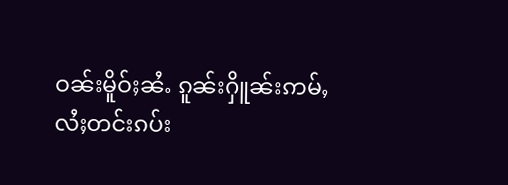ဝၼ်းမိူဝ်ႈၼႆႉ ၵူၼ်းႁိူၼ်းဢမ်ႇလႆႈတင်းၵပ်း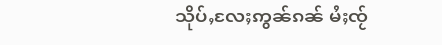သိုပ်ႇလႄႈဢွၼ်ၵၼ် မႆႈၸႂ်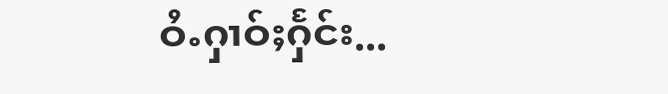ဝႆႉႁၢဝ်ႈႁႅင်း...